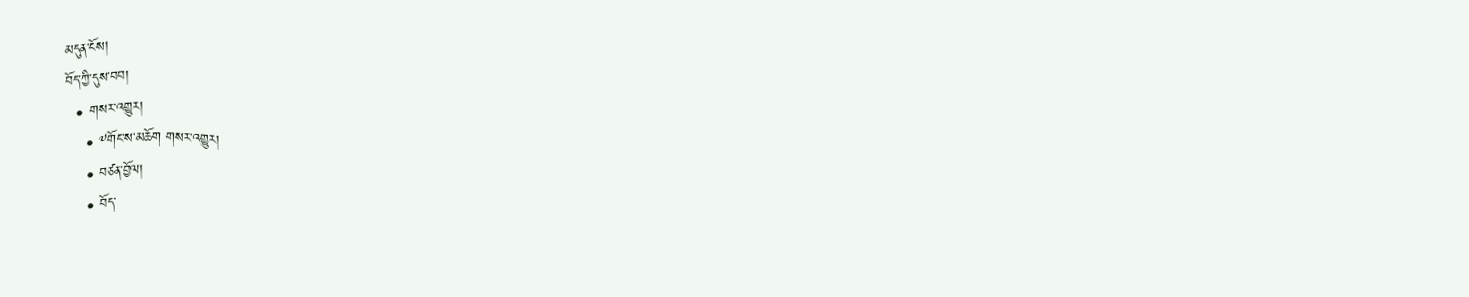མདུན་ངོས།
བོད་ཀྱི་དུས་བབ།
  • གསར་འགྱུར།
    • ༸གོང་ས་མཆོག གསར་འགྱུར།
    • བཙན་བྱོལ།
    • བོད་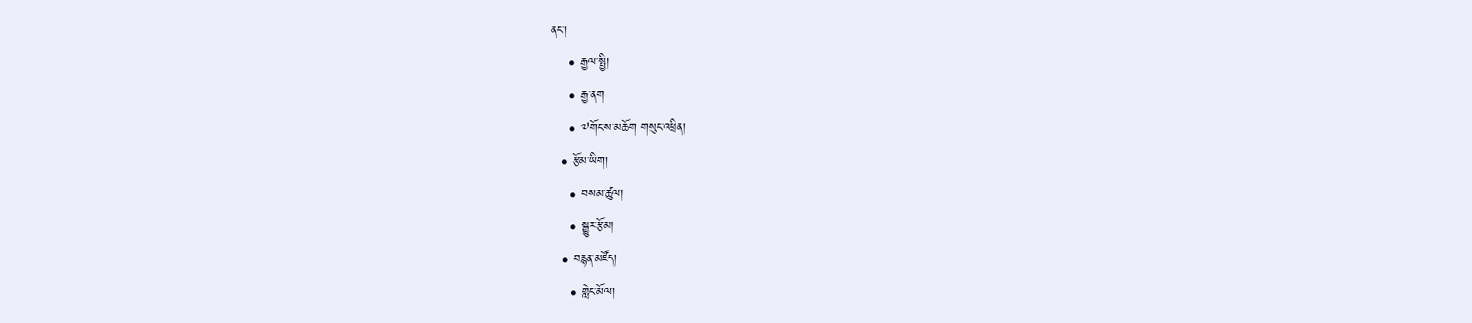ནང་།
    • རྒྱལ་སྤྱི།
    • རྒྱ་ནག
    • ༧གོང་ས་མཆོག གསུང་འཕྲིན།
  • རྩོམ་ཡིག།
    • བསམ་ཚུལ།
    • སྒྱུར་རྩོམ།
  • བརྙན་མཛོད།
    • གླེང་མོལ།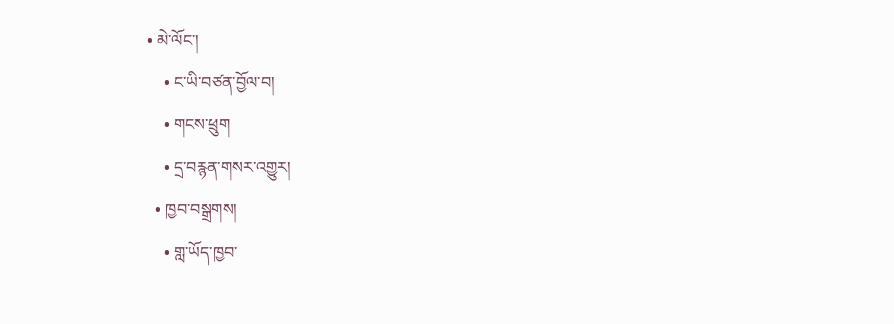• མེ་ལོང་།
    • ང་ཡི་བཙན་བྱོལ་བ།
    • གངས་ཕྲུག
    • དྲ་བརྙན་གསར་འགྱུར།
  • ཁྱབ་བསྒྲགས།
    • གླ་ཡོད་ཁྱབ་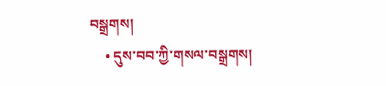བསྒྲགས།
    • དུས་བབ་ཀྱི་གསལ་བསྒྲགས།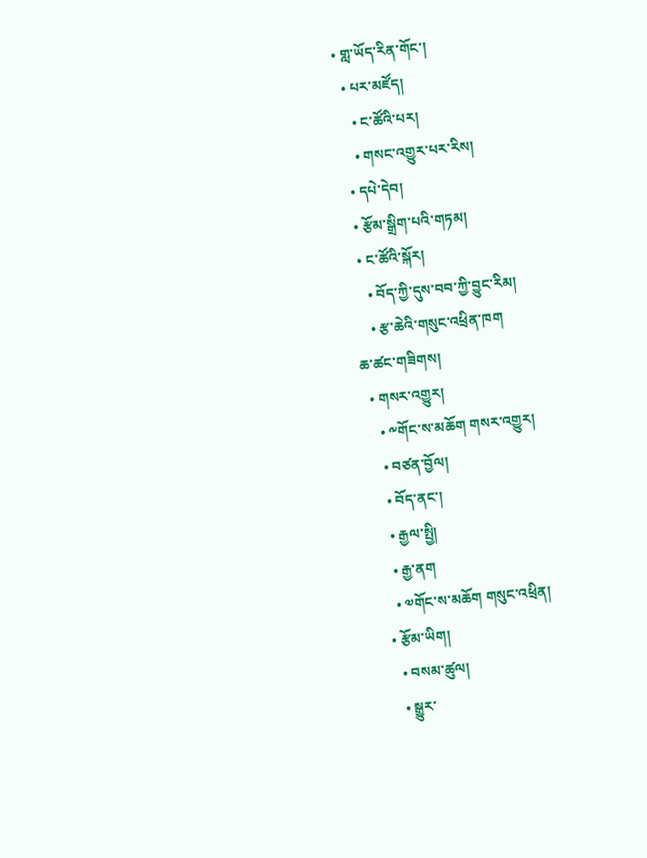• གླ་ཡོད་རིན་གོང་།
  • པར་མཛོད།
    • ང་ཚོའི་པར།
    • གསང་འགྱུར་པར་རིས།
  • དཔེ་དེབ།
  • རྩོམ་སྒྲིག་པའི་གཏམ།
  • ང་ཚོའི་སྐོར།
    • བོད་ཀྱི་དུས་བབ་ཀྱི་བྱུང་རིམ།
    • རྩ་ཆེའི་གསུང་འཕྲིན་ཁག
ཆ་ཚང་གཟིགས།
  • གསར་འགྱུར།
    • ༸གོང་ས་མཆོག གསར་འགྱུར།
    • བཙན་བྱོལ།
    • བོད་ནང་།
    • རྒྱལ་སྤྱི།
    • རྒྱ་ནག
    • ༧གོང་ས་མཆོག གསུང་འཕྲིན།
  • རྩོམ་ཡིག།
    • བསམ་ཚུལ།
    • སྒྱུར་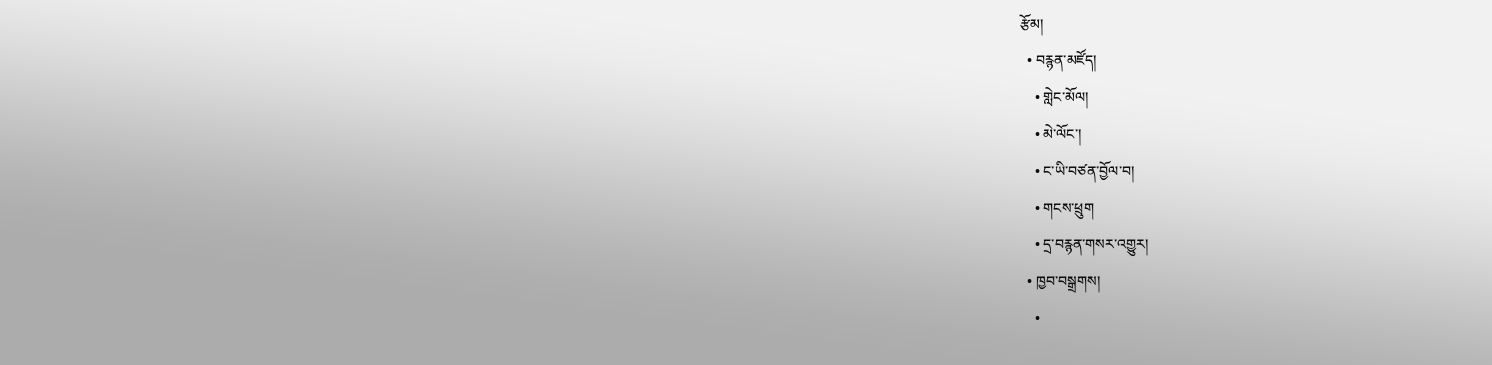རྩོམ།
  • བརྙན་མཛོད།
    • གླེང་མོལ།
    • མེ་ལོང་།
    • ང་ཡི་བཙན་བྱོལ་བ།
    • གངས་ཕྲུག
    • དྲ་བརྙན་གསར་འགྱུར།
  • ཁྱབ་བསྒྲགས།
    •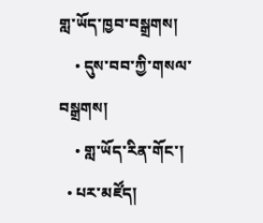གླ་ཡོད་ཁྱབ་བསྒྲགས།
    • དུས་བབ་ཀྱི་གསལ་བསྒྲགས།
    • གླ་ཡོད་རིན་གོང་།
  • པར་མཛོད།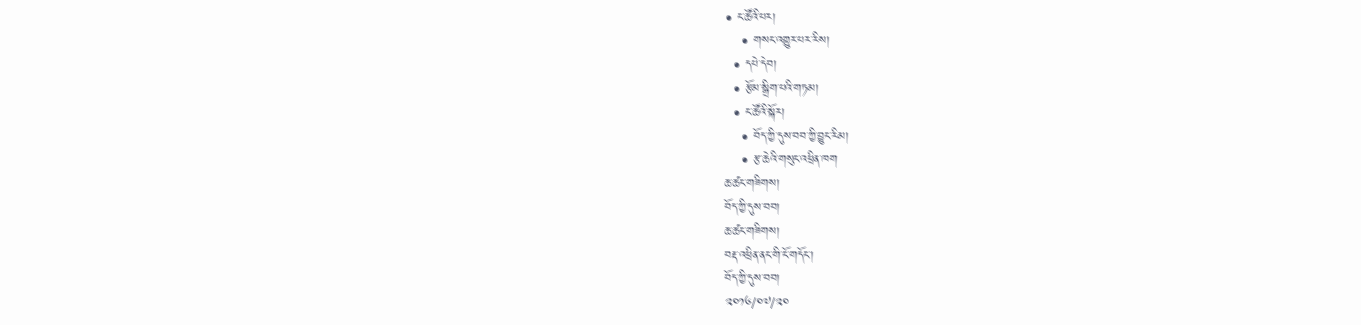• ང་ཚོའི་པར།
    • གསང་འགྱུར་པར་རིས།
  • དཔེ་དེབ།
  • རྩོམ་སྒྲིག་པའི་གཏམ།
  • ང་ཚོའི་སྐོར།
    • བོད་ཀྱི་དུས་བབ་ཀྱི་བྱུང་རིམ།
    • རྩ་ཆེའི་གསུང་འཕྲིན་ཁག
ཆ་ཚང་གཟིགས།
བོད་ཀྱི་དུས་བབ།
ཆ་ཚང་གཟིགས།
བརྡ་འཕྲིན་ནང་གི་ངོ་གདོང་།
བོད་ཀྱི་དུས་བབ།
༢༠༡༦/༠༧/༢༠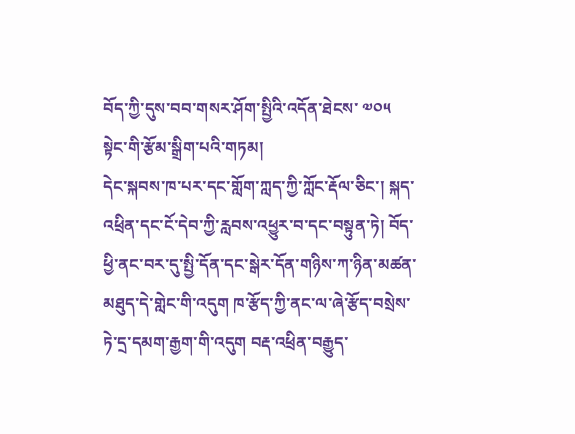བོད་ཀྱི་དུས་བབ་གསར་ཤོག་སྤྱིའི་འདོན་ཐེངས་ ༧༠༥ སྟེང་གི་རྩོམ་སྒྲིག་པའི་གཏམ།
དེང་སྐབས་ཁ་པར་དང་གློག་ཀླད་ཀྱི་ཀློང་རྡོལ་ཅིང་། སྐད་འཕྲིན་དང་ངོ་དེབ་ཀྱི་རླབས་འཕྱུར་བ་དང་བསྟུན་ཏེ། བོད་ཕྱི་ནང་བར་དུ་སྤྱི་དོན་དང་སྒེར་དོན་གཉིས་ཀ་ཉིན་མཚན་མཐུད་དེ་གླེང་གི་འདུག ཁ་རྩོད་ཀྱི་ནང་ལ་ཞེ་རྩོད་བསྲེས་ཏེ་དྲ་དམག་རྒྱག་གི་འདུག བརྡ་འཕྲིན་བརྒྱུད་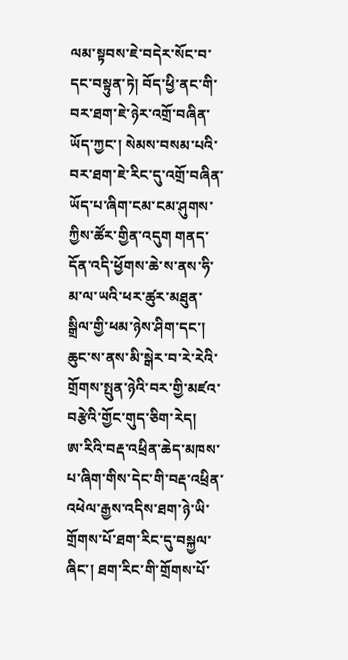ལམ་སྟབས་ཇེ་བདེར་སོང་བ་དང་བསྟུན་ཏེ། བོད་ཕྱི་ནང་གི་བར་ཐག་ཇེ་ཉེར་འགྲོ་བཞིན་ཡོད་ཀྱང་། སེམས་བསམ་པའི་བར་ཐག་ཇེ་རིང་དུ་འགྲོ་བཞིན་ཡོད་པ་ཞིག་ངམ་ངམ་ཤུགས་ཀྱིས་ཚོར་གྱིན་འདུག གནད་དོན་འདི་ཕྱོགས་ཆེ་ས་ནས་ཧི་མ་ལ་ཡའི་ཕར་ཚུར་མཐུན་སྒྲིལ་གྱི་ཕམ་ཉེས་ཤིག་དང་། ཆུང་ས་ནས་མི་སྒེར་བ་རེ་རེའི་གྲོགས་སྤུན་ཉེའི་བར་གྱི་མཛའ་བརྩེའི་གྱོང་གུད་ཅིག་རེད།
ཨ་རིའི་བརྡ་འཕྲིན་ཆེད་མཁས་པ་ཞིག་གིས་དེང་གི་བརྡ་འཕྲིན་འཕེལ་རྒྱས་འདིས་ཐག་ཉེ་ཡི་གྲོགས་པོ་ཐག་རིང་དུ་བསྐྱལ་ཞིང་། ཐག་རིང་གི་གྲོགས་པོ་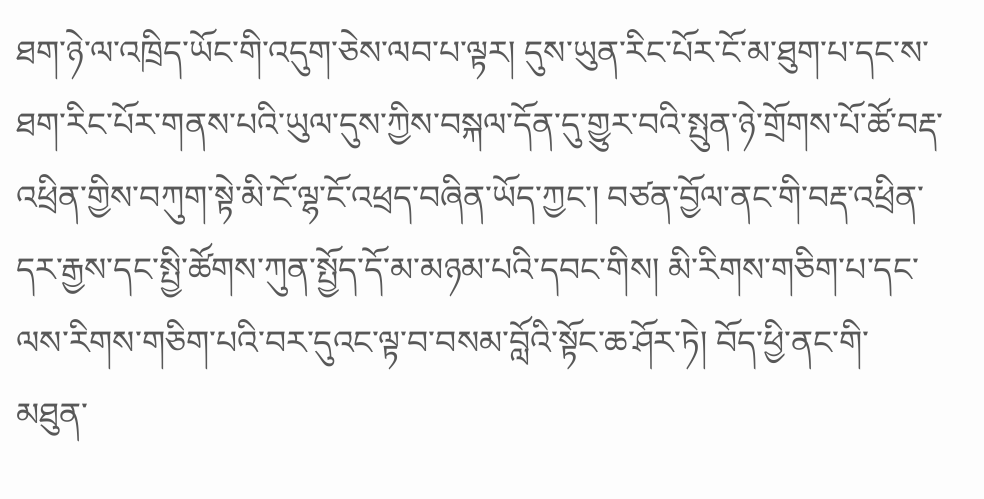ཐག་ཉེ་ལ་འཁྲིད་ཡོང་གི་འདུག་ཅེས་ལབ་པ་ལྟར། དུས་ཡུན་རིང་པོར་ངོ་མ་ཐུག་པ་དང་ས་ཐག་རིང་པོར་གནས་པའི་ཡུལ་དུས་ཀྱིས་བསྐལ་དོན་དུ་གྱུར་བའི་སྤུན་ཉེ་གྲོགས་པོ་ཚོ་བརྡ་འཕྲིན་གྱིས་བཀུག་སྟེ་མི་ངོ་ལྷ་ངོ་འཕྲད་བཞིན་ཡོད་ཀྱང་། བཙན་བྱོལ་ནང་གི་བརྡ་འཕྲིན་དར་རྒྱས་དང་སྤྱི་ཚོགས་ཀུན་སྤྱོད་དོ་མ་མཉམ་པའི་དབང་གིས། མི་རིགས་གཅིག་པ་དང་ལས་རིགས་གཅིག་པའི་བར་དུའང་ལྟ་བ་བསམ་བློའི་སྟོང་ཆ་ཤོར་ཏེ། བོད་ཕྱི་ནང་གི་མཐུན་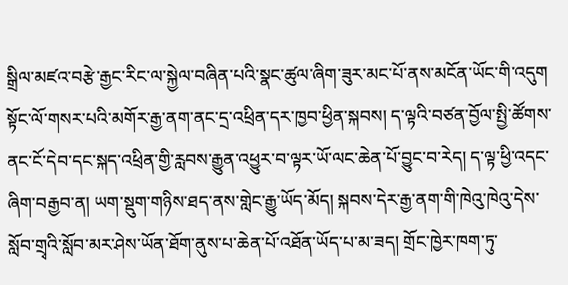སྒྲིལ་མཛའ་བརྩེ་རྒྱང་རིང་ལ་སྐྱེལ་བཞིན་པའི་སྣང་ཚུལ་ཞིག་ཟུར་མང་པོ་ནས་མངོན་ཡོང་གི་འདུག
སྟོང་ལོ་གསར་པའི་མགོར་རྒྱ་ནག་ནང་དྲ་འཕྲིན་དར་ཁྱབ་ཕྱིན་སྐབས། ད་ལྟའི་བཙན་བྱོལ་སྤྱི་ཚོགས་ནང་ངོ་དེབ་དང་སྐད་འཕྲིན་གྱི་རླབས་རྒྱུན་འཕྱུར་བ་ལྟར་ཡོ་ལང་ཆེན་པོ་བྱུང་བ་རེད། ད་ལྟ་ཕྱི་འདང་ཞིག་བརྒྱབ་ན། ཡག་སྡུག་གཉིས་ཐད་ནས་གླེང་རྒྱུ་ཡོད་མོད། སྐབས་དེར་རྒྱ་ནག་གི་ཁེའུ་ཁེའུ་དེས་སློབ་གྲྭའི་སློབ་མར་ཤེས་ཡོན་ཐོག་ནུས་པ་ཆེན་པོ་འཐོན་ཡོད་པ་མ་ཟད། གྲོང་ཁྱེར་ཁག་ཏུ་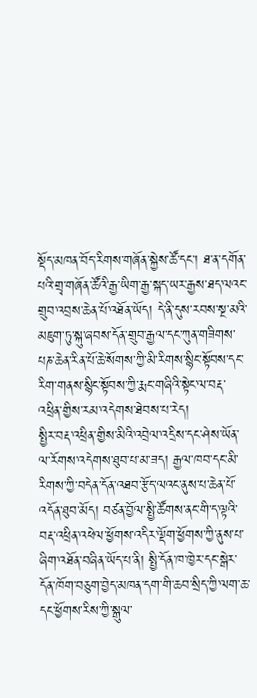སྡོད་མཁན་བོད་རིགས་གཞོན་སྐྱེས་ཚོ་དང་། ཐ་ན་དགོན་པའི་གྲྭ་གཞོན་ཚོའི་རྒྱ་ཡིག་རྒྱ་སྐད་ཡར་རྒྱས་ཐད་ལའང་གྲུབ་འབྲས་ཆེན་པོ་འཐོན་ཡོད། དེ་ནི་དུས་རབས་སྔ་མའི་མཇུག་ཏུ་སྐུ་ཞབས་དོན་གྲུབ་རྒྱལ་དང་ཀུན་གཟིགས་པཎ་ཆེན་རིན་པོ་ཆེ་སོགས་ཀྱི་མི་རིགས་སྙིང་སྟོབས་དང་རིག་གནས་སྙིང་སྟོབས་ཀྱི་རྨང་གཞིའི་སྟེང་ལ་བརྡ་འཕྲིན་གྱིས་རམ་འདེགས་ཐེབས་པ་རེད།
སྤྱིར་བརྡ་འཕྲིན་གྱིས་མིའི་འབྲེལ་འདྲིས་དང་ཤེས་ཡོན་ལ་རོགས་འདེགས་ཐུབ་པ་མ་ཟད། རྒྱལ་ཁབ་དང་མི་རིགས་ཀྱི་བདེན་དོན་འཐབ་རྩོད་ལའང་ནུས་པ་ཆེན་པོ་འདོན་ཐུབ་མོད། བཙན་བྱོལ་སྤྱི་ཚོགས་ནང་གི་ད་ལྟའི་བརྡ་འཕྲིན་འཕེལ་ཕྱོགས་འདིར་ལྡོག་ཕྱོགས་ཀྱི་ནུས་པ་ཞིག་འཐོན་བཞིན་ཡོད་པ་ནི། སྤྱི་དོན་ཁ་ཁྱེར་དང་སྒེར་དོན་ཁོག་བཅུག་བྱེད་མཁན་དག་གི་ཆབ་སྲིད་ཀྱི་ལག་ཆ་དང་ཕྱོགས་རིས་ཀྱི་སྒུལ་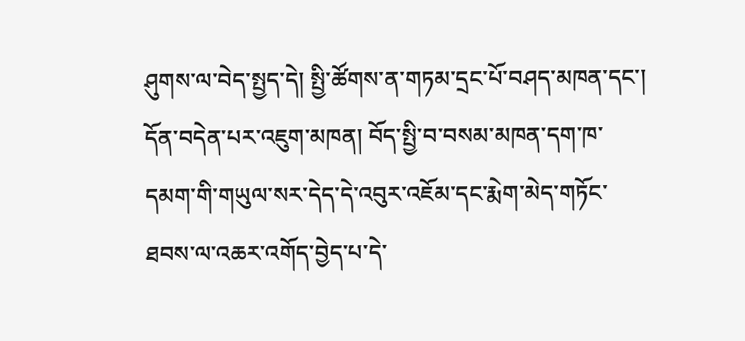ཤུགས་ལ་བེད་སྤྱད་དེ། སྤྱི་ཚོགས་ན་གཏམ་དྲང་པོ་བཤད་མཁན་དང་། དོན་བདེན་པར་འཇུག་མཁན། བོད་སྤྱི་བ་བསམ་མཁན་དག་ཁ་དམག་གི་གཡུལ་སར་དེད་དེ་འབུར་འཇོམ་དང་རྨེག་མེད་གཏོང་ཐབས་ལ་འཆར་འགོད་བྱེད་པ་དེ་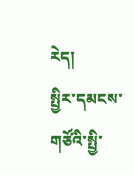རེད།
སྤྱིར་དམངས་གཙོའི་སྤྱི་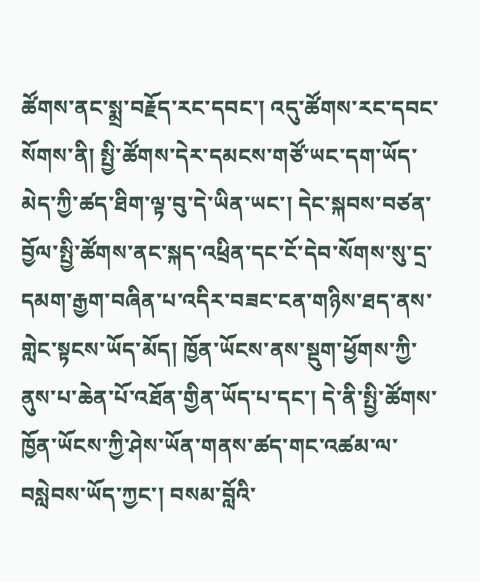ཚོགས་ནང་སྨྲ་བརྗོད་རང་དབང་། འདུ་ཚོགས་རང་དབང་སོགས་ནི། སྤྱི་ཚོགས་དེར་དམངས་གཙོ་ཡང་དག་ཡོད་མེད་ཀྱི་ཚད་ཐིག་ལྟ་བུ་དེ་ཡིན་ཡང་། དེང་སྐབས་བཙན་བྱོལ་སྤྱི་ཚོགས་ནང་སྐད་འཕྲིན་དང་ངོ་དེབ་སོགས་སུ་དྲ་དམག་རྒྱག་བཞིན་པ་འདིར་བཟང་ངན་གཉིས་ཐད་ནས་གླེང་སྟངས་ཡོད་མོད། ཁྱོན་ཡོངས་ནས་སྡུག་ཕྱོགས་ཀྱི་ནུས་པ་ཆེན་པོ་འཐོན་གྱིན་ཡོད་པ་དང་། དེ་ནི་སྤྱི་ཚོགས་ཁྱོན་ཡོངས་ཀྱི་ཤེས་ཡོན་གནས་ཚད་གང་འཚམ་ལ་བསླེབས་ཡོད་ཀྱང་། བསམ་བློའི་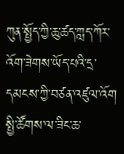ཀུན་སྤྱོད་ཀྱི་ཆུ་ཚད་ཀླད་ཀོར་འོག་ཟེགས་ཡོད་པའི་དྲ་དམངས་ཀྱི་བཙན་འཛུལ་འོག སྤྱི་ཚོགས་ལ་ཟིང་ཆ་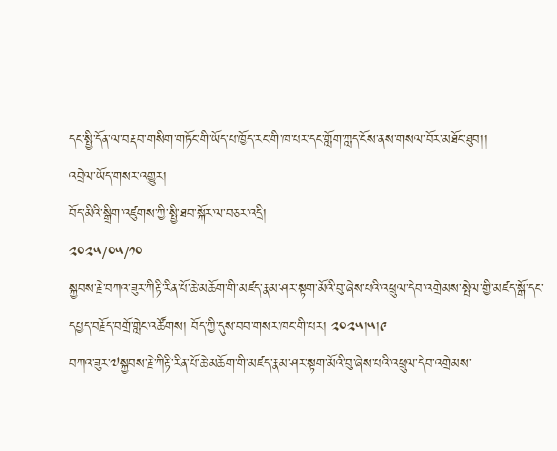དང་སྤྱི་དོན་ལ་བརྡབ་གསིག་གཏོང་གི་ཡོད་པ་ཁྱོད་རང་གི་ཁ་པར་དང་གློག་ཀླད་ངོས་ནས་གསལ་བོར་མཐོང་ཐུབ།།
འབྲེལ་ཡོད་གསར་འགྱུར།
བོད་མིའི་སྒྲིག་འཛུགས་ཀྱི་སྤྱི་ཐབ་སྐོར་ལ་བཅར་འདྲི།
༢༠༢༥/༠༥/༡༠
སྐྱབས་རྗེ་བཀའ་ཟུར་ཀིརྟི་རིན་པོ་ཆེ་མཆོག་གི་མཛད་རྣམ་ཤར་སྟག་མོའི་བུ་ཞེས་པའི་འཕྲུལ་དེབ་འགྲེམས་སྤེལ་གྱི་མཛད་སྒོ་དང་དཔྱད་བརྗོད་བགྲོ་གླེང་འཚོགས། བོད་ཀྱི་དུས་བབ་གསར་ཁང་གི་པར། ༢༠༢༥།༥།༩
བཀའ་ཟུར་༧སྐྱབས་རྗེ་ཀིརྟི་རིན་པོ་ཆེ་མཆོག་གི་མཛད་རྣམ་ཤར་སྟག་མོའི་བུ་ཞེས་པའི་འཕྲུལ་དེབ་འགྲེམས་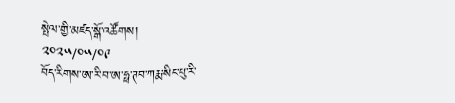སྤེལ་གྱི་མཛད་སྒོ་འཚོགས།
༢༠༢༥/༠༥/༠༩
བོད་རིགས་ཨ་རི་བ་ཨ་ཧྥ་ཊབ་ཀརྨ་སིང་པུ་རི་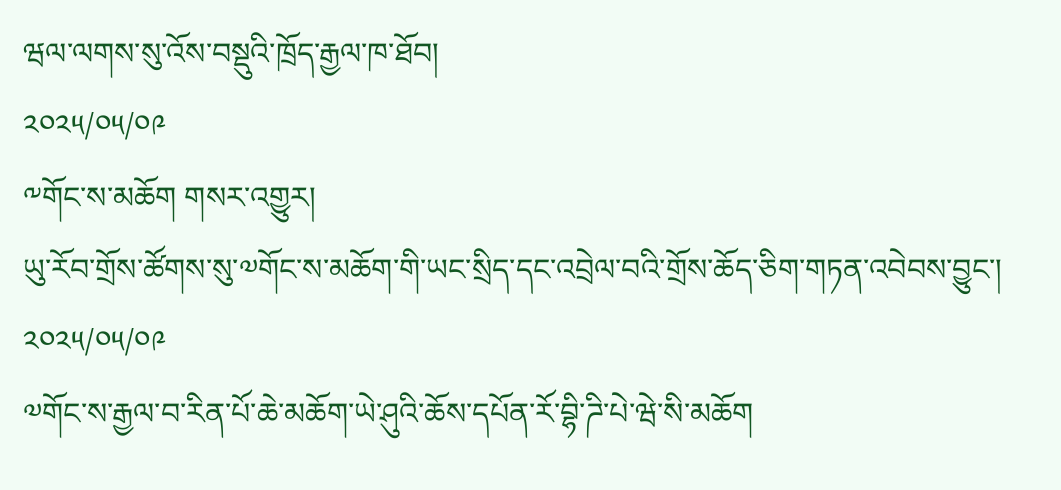ཝལ་ལགས་སུ་འོས་བསྡུའི་ཁྲོད་རྒྱལ་ཁ་ཐོབ།
༢༠༢༥/༠༥/༠༩
༸གོང་ས་མཆོག གསར་འགྱུར།
ཡུ་རོབ་གྲོས་ཚོགས་སུ་༧གོང་ས་མཆོག་གི་ཡང་སྲིད་དང་འབྲེལ་བའི་གྲོས་ཆོད་ཅིག་གཏན་འབེབས་བྱུང་།
༢༠༢༥/༠༥/༠༩
༧གོང་ས་རྒྱལ་བ་རིན་པོ་ཆེ་མཆོག་ཡེ་ཤུའི་ཆོས་དཔོན་རོ་བྷི་ཌི་པེ་ཝེ་སི་མཆོག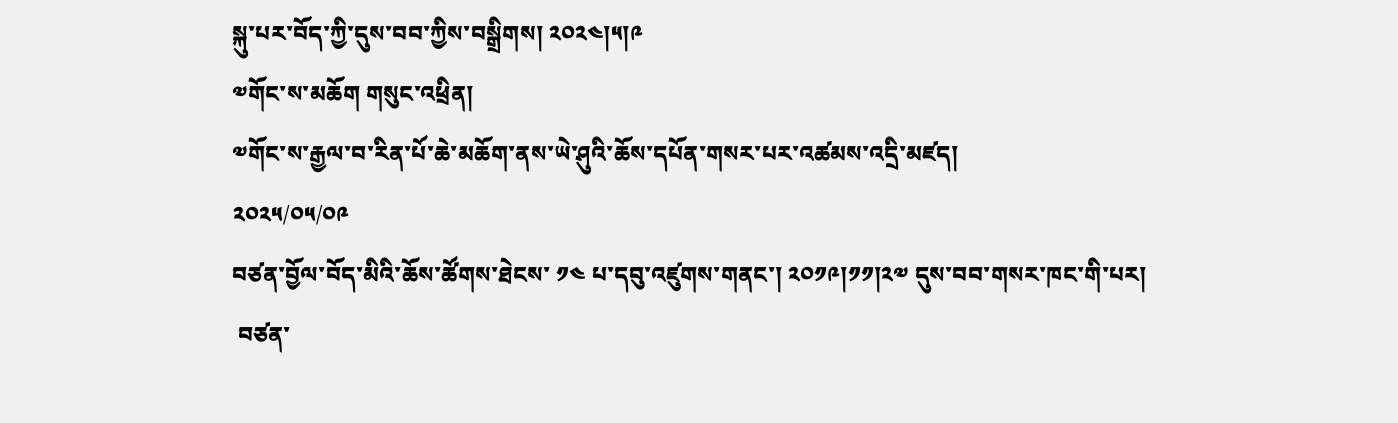སྐུ་པར་བོད་ཀྱི་དུས་བབ་ཀྱིས་བསྒྲིགས། ༢༠༢༤།༥།༩
༧གོང་ས་མཆོག གསུང་འཕྲིན།
༧གོང་ས་རྒྱལ་བ་རིན་པོ་ཆེ་མཆོག་ནས་ཡེ་ཤུའི་ཆོས་དཔོན་གསར་པར་འཚམས་འདྲི་མཛད།
༢༠༢༥/༠༥/༠༩
བཙན་བྱོལ་བོད་མིའི་ཆོས་ཚོགས་ཐེངས་ ༡༤ པ་དབུ་འཛུགས་གནང་། ༢༠༡༩།༡༡།༢༧ དུས་བབ་གསར་ཁང་གི་པར།
 བཙན་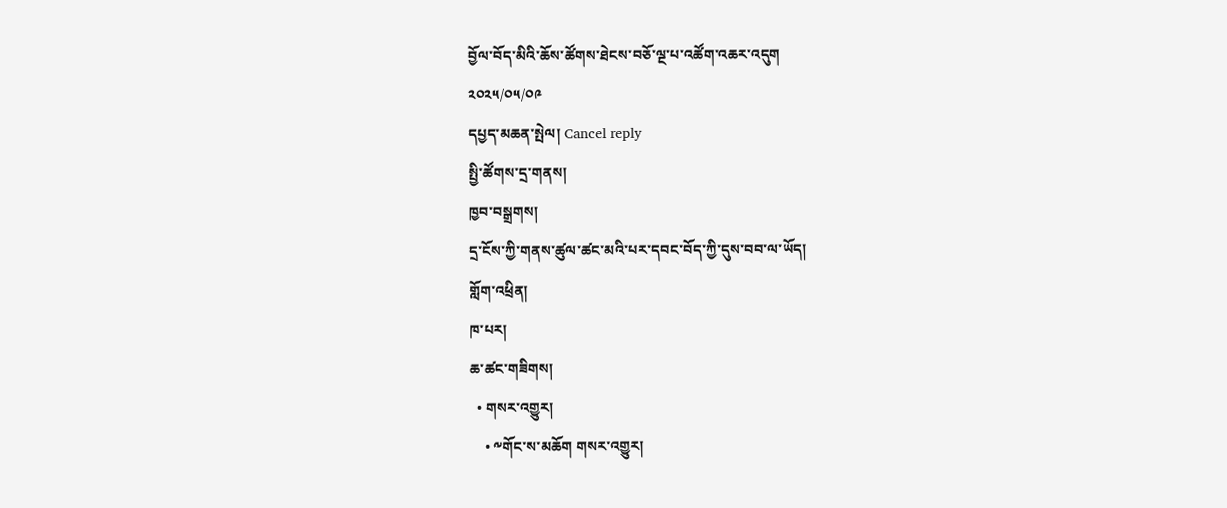བྱོལ་བོད་མིའི་ཆོས་ཚོགས་ཐེངས་བཅོ་ལྔ་པ་འཚོག་འཆར་འདུག
༢༠༢༥/༠༥/༠༩
དཔྱད་མཆན་སྤེལ། Cancel reply
སྤྱི་ཚོགས་དྲ་གནས།
ཁྱབ་བསྒྲགས།
དྲ་ངོས་ཀྱི་གནས་ཚུལ་ཚང་མའི་པར་དབང་བོད་ཀྱི་དུས་བབ་ལ་ཡོད།
གློག་འཕྲིན།
ཁ་པར།
ཆ་ཚང་གཟིགས།
  • གསར་འགྱུར།
    • ༸གོང་ས་མཆོག གསར་འགྱུར།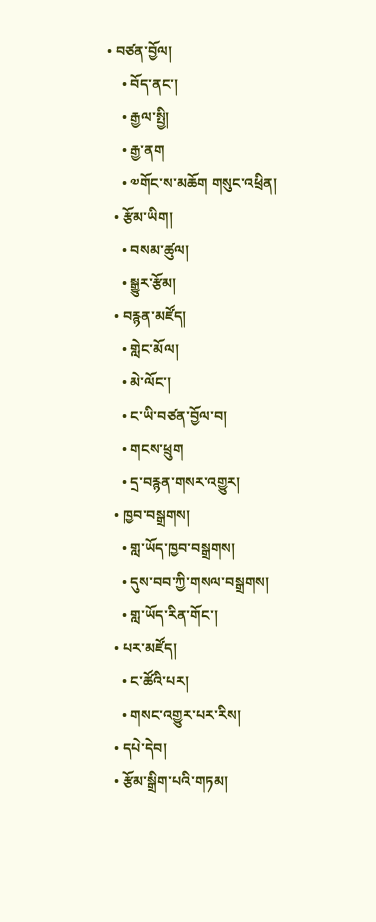• བཙན་བྱོལ།
    • བོད་ནང་།
    • རྒྱལ་སྤྱི།
    • རྒྱ་ནག
    • ༧གོང་ས་མཆོག གསུང་འཕྲིན།
  • རྩོམ་ཡིག།
    • བསམ་ཚུལ།
    • སྒྱུར་རྩོམ།
  • བརྙན་མཛོད།
    • གླེང་མོལ།
    • མེ་ལོང་།
    • ང་ཡི་བཙན་བྱོལ་བ།
    • གངས་ཕྲུག
    • དྲ་བརྙན་གསར་འགྱུར།
  • ཁྱབ་བསྒྲགས།
    • གླ་ཡོད་ཁྱབ་བསྒྲགས།
    • དུས་བབ་ཀྱི་གསལ་བསྒྲགས།
    • གླ་ཡོད་རིན་གོང་།
  • པར་མཛོད།
    • ང་ཚོའི་པར།
    • གསང་འགྱུར་པར་རིས།
  • དཔེ་དེབ།
  • རྩོམ་སྒྲིག་པའི་གཏམ།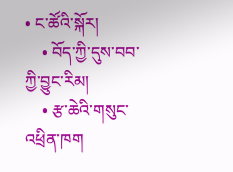• ང་ཚོའི་སྐོར།
    • བོད་ཀྱི་དུས་བབ་ཀྱི་བྱུང་རིམ།
    • རྩ་ཆེའི་གསུང་འཕྲིན་ཁག